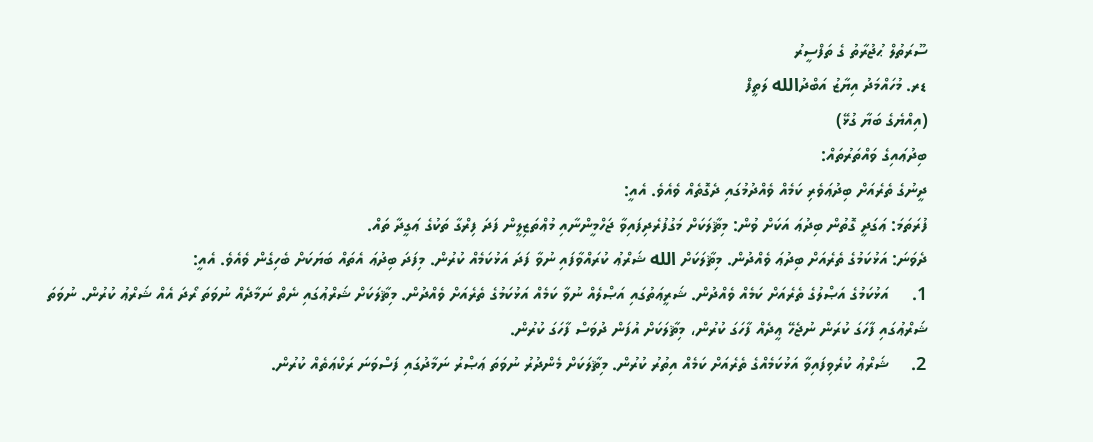ސޫރަތުލް ޙުޖުރާތު ގެ ތަފްސީރު
ޑރ. މުހައްމަދު އިޔާޒު އަބްދުالله ލަތީފް
(އިއްޔެގެ ބަޔާ ގުޅޭ)
ބިދުޢައިގެ ވައްތަރުތައް:
ދީނުގެ ތެރެއަށް ބިދުޢަވެރި ކަމެއް ވެއްދުމުގައި ދެގޮތެއް ވެއެވެ. އެއީ:
ފުރަތަމަ: ޢަގަދީ ގޮތުން ބިދުޢަ އަކަށް ވުން: މިޘާލަކަށް މަގުފުރެދިފައިވާ ޖަހްމީންނާއި މުޢްތަޒިލީން ފަދަ ފިރްގާ ތަކުގެ ޢަގީދާ ތައް.
ދެވަނަ: އަޅުކަމުގެ ތެރެއަށް ބިދުޢަ ވެއްދުން. މިޘާލަކަށް الله ޝަރްޢު ކުރައްވާފައި ނުވާ ފަދަ އަޅުކަމެއް ކުރުން. މިފަދަ ބިދުޢަ އެތައް ބަޔަކަށް ބެހިގެން ވެއެވެ. އެއީ:
1.     އަޅުކަމުގެ އަޞްލުގެ ތެރެއަށް ކަމެއް ވެއްދުން. ޝަރީޢަތުގައި އަޞްލެއް ނުވާ ކަމެއް އަޅުކަމުގެ ތެރެއަށް ވެއްދުން. މިޘާލަކަށް ޝަރްޢުގައި ނެތް ނަމާދެއް ނުވަތަ ރޯދަ އެއް ޝަރްޢު ކުރުން. ނުވަތަ ޝަރްޢުގައި ފާހަގަ ކުރަން ނުޖެހޭ ޢީދެއް ފާހަގަ ކުރުން، މިޘާލަކަށް އުފަން ދުވަސް ފާހަގަ ކުރުން.
2.     ޝަރްޢު ކުރެވިފައިވާ އަޅުކަމެއްގެ ތެރެއަށް ކަމެއް އިތުރު ކުރުން. މިޘާލަކަށް މެންދުރު ނުވަތަ ޢަޞްރު ނަމާދުގައި ފަސްވަނަ ރަކްޢަތެއް ކުރުން.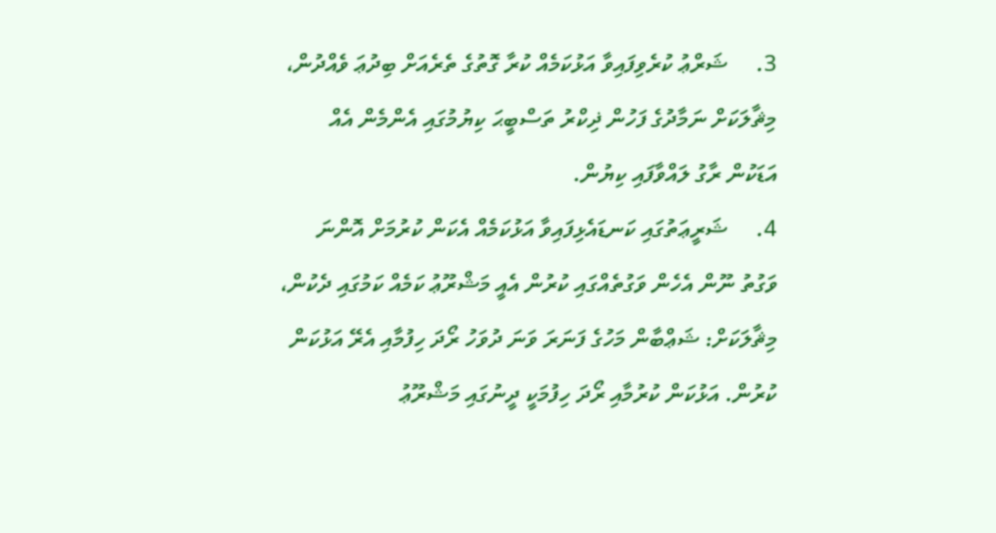3.     ޝަރްޢު ކުރެވިފައިވާ އަޅުކަމެއް ކުރާ ގޮތުގެ ތެރެއަށް ބިދުޢަ ވެއްދުން، މިޘާލަކަށް ނަމާދުގެ ފަހުން ޛިކްރު ތަސްބީޙަ ކިޔުމުގައި އެންމެން އެއް އަޑަކުން ރާގު ލައްވާފައި ކިޔުން.
4.     ޝަރީޢަތުގައި ކަނޑައެޅިފައިވާ އަޅުކަމެއް އެކަން ކުރުމަށް އޮންނަ ވަގުތު ނޫން އެހެން ވަގުތެއްގައި ކުރުން އެއީ މަޝްރޫޢު ކަމެއް ކަމުގައި ދެކުން، މިޘާލަކަށް: ޝަޢްބާން މަހުގެ ފަނަރަ ވަނަ ދުވަހު ރޯދަ ހިފުމާއި އެރޭ އަޅުކަން ކުރުން. އަޅުކަން ކުރުމާއި ރޯދަ ހިފުމަކީ ދީނުގައި މަޝްރޫޢު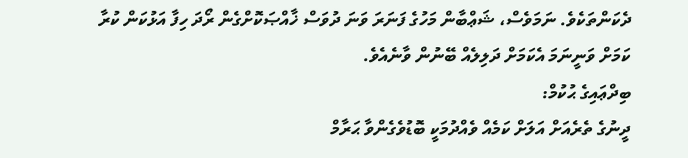ދެކަންތަކެވެ. ނަމަވެސް، ޝަޢްބާން މަހުގެ ފަނަރަ ވަނަ ދުވަސް ޚާއްޞަކޮށްގެން ރޯދަ ހިފާ އަޅުކަން ކުރާ ކަމަށް ވަނީނަމަ އެކަމަށް ދަލިލެއް ބޭނުން ވާނެއެވެ.
ބިދްޢައިގެ ޙުކުމް:
ދީނުގެ ތެރެއަށް އަލަށް ކަމެއް ވެއްދުމަކީ ބޮޑުވެގެންވާ ޙަރާމް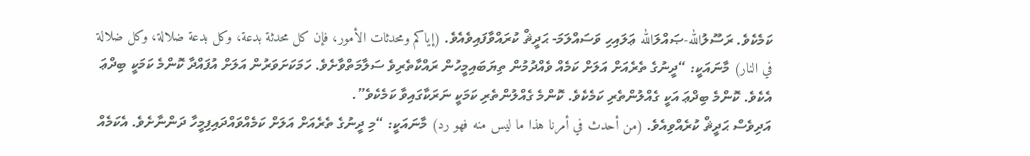ކަމެކެވެ. ރަސޫލުالله-ޞައްލަالله ޢަލައިހި ވަސައްލަމަ- ޙަދީޘް ކުރައްވާފައިވެއެވެ. (إياكم ومحدثات الأمور، فإن كل محدثة بدعة، وكل بدعة ضلالة، وكل ضلالة في النار) މާނައަކީ: “ދީނުގެ ތެރެއަށް އަލަށް ކަމެއް ވެއްދުމުން ތިޔަބައިމީހުން ރައްކާތެރިވެ ސަލާމަތްވާށެވެ. ހަމަކަށަވަރުން އަލަށް އުފައްދާ ކޮންމެ ކަމަކީ ބިދްޢަ އެކެވެ. ކޮންމެ ބިދްޢަ އަކީ ގެއްލުންތެރި ކަމެކެވެ. ކޮންމެ ގެއްލުންތެރި ކަމަކީ ނަރަކާގައިވާ ކަމެކެވެ”.
އަދިވެސް ޙަދީޘް ކުރެއްވިއެވެ. (من أحدث في أمرنا هذا ما ليس منه فهو رد) މާނައަކީ: “މި ދީނުގެ ތެރެއަށް އަލަށް ކަމެއްވައްދައިފިމީހާ ދަންނާށެވެ. އެކަމެއް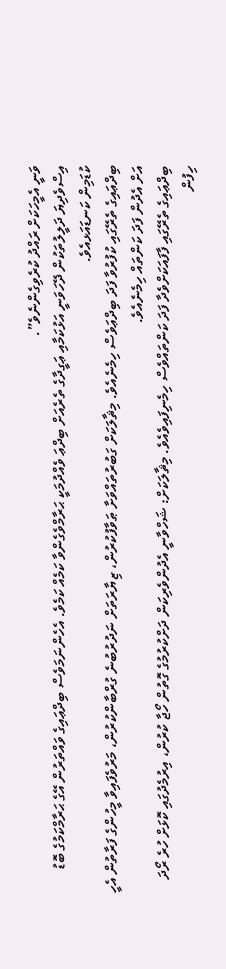ވަނީ އެމީހަކަށް ރައްދު ކުރެވިގެންނެވެ”.
އިސްވެދިޔަ ދަލީލުތަކުން ދޭހަވަނީ އަޅުކަމާއި ޢަގީދާގެ ތެރެއަށް ބިދްޢަ ވެއްދުމަކީ ޙަރާމްވެގެންވާ ކަމެއް ކަމެވެ. އެހެންނަމަވެސް ބިދްޢައިގެ ވައްތަރުން އޭގެ ޙަރާމްކަމުގެ ބޮޑު ކުޑަމިން ކަނޑައަޅއެވެ.
ބިދްޢައިގެ ތެރޭގައި ކުފުރުވާ ފަދަ ބިދްޢަވެސް ހިމެނެއެވެ. މިޘާލަކަށް ގަބުރުތައްވަށާ ޠަވާފުކުރުން، ޒިޔާރަތަށް ނަދުރުބުނެ ގުރްބާންކުރުން، މަރުވެފައިވާ މީހުންގެ ފަރާތުން އެހީ އަށް އެދުން ފަދަ ކަންތައް ހިމެނެއެވެ.
ބިދްޢައިގެ ތެރޭގައި ފާފައަކަށްވެދާ ފަދަ ކަންތައްވެސް ހިމެނިފައިވެއެވެ. މިޘާލަކަށް: ޝަހްވާނީ އެދުންވެރިކަން ދަށްކުރުމުގެ ގޮތުން ހޯޖާ ކުރުން، އިރުމެދުގައި ކޮޅަށް ހުރެ ރޯދަ ހިފުން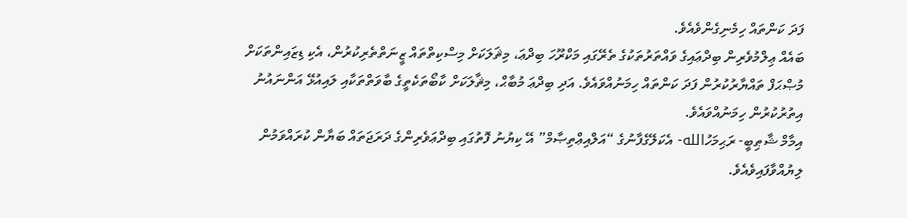ފަދަ ކަންތައް ހިމެނިގެންވެއެވެ.
ބައެއް ޢިލްމުވެރިން ބިދްޢައިގެ ވައްތަރުތަކުގެ ތެރޭގައި މަކްރޫހަ ބިދްޢަ، މިޘަލަކަށް މިސްކިތްތައް ޒީނަތްތެރިކުރުން، އެކި ޑިޒައިންތަކަށް މުޞްޙަފް ތައްޔާރުކުރުން ފަދަ ކަންތައް ހިމަނުއްވައެވެ. އަދި ބިދްޢަ މުބާޙް، މިޘާލަކަށް ކާބޯތަކެތީގެ ބާވަތްތަކާއި ލައިއުޅޭ އަންނައުނު އިތުރުކުރުން ހިމަނުއްވައެވެ.
އިމާމް ޝާޠިބީ- ރަޙިމަހުالله- އެކަލޭގެފާނުގެ “އަލްއިޢްތިޞާމް” އޭ ކިޔުނު ފޮތުގައި ބިދްޢަވެރިންގެ ދަރަޖަތައް ބަޔާން ކުރައްވަމުން ލިޔުއްވާފައިވެއެވެ.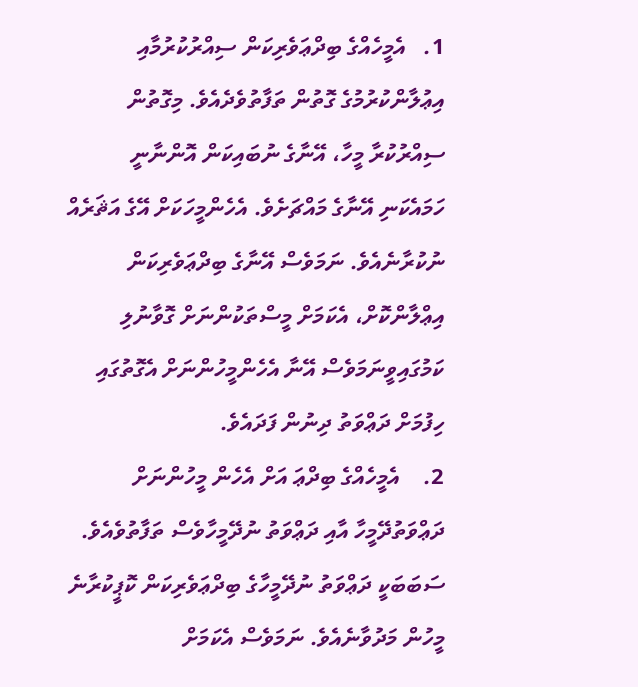1.   އެމީހެއްގެ ބިދްޢަވެރިކަން ސިއްރުކުރުމާއި އިޢުލާންކުރުމުގެ ގޮތުން ތަފާތުވެދެއެވެ. މިގޮތުން ސިއްރުކުރާ މީހާ، އޭނާގެ ނުބައިކަން އޮންނާނީ ހަމައެކަނި އޭނާގެ މައްޗަށެވެ. އެހެންމީހަކަށް އޭގެ އަޘަރެއް ނުކުރާނެއެވެ. ނަމަވެސް އޭނާގެ ބިދްޢަވެރިކަން އިޢްލާންކޮށް، އެކަމަށް މީސްތަކުންނަށް ގޮވާނުލި ކަމުގައިވީނަމަވެސް އޭނާ އެހެންމީހުންނަށް އެގޮތުގައި ހިފުމަށް ދަޢްވަތު ދިނުން ފަދައެވެ.
2.    އެމީހެއްގެ ބިދްޢަ އަށް އެހެން މީހުންނަށް ދަޢްވަތުދޭމީހާ އާއި ދަޢްވަތު ނުދޭމީހާވެސް ތަފާތުވެއެވެ. ސަބަބަކީ ދަޢްވަތު ނުދޭމީހާގެ ބިދްޢަވެރިކަން ކޮޕީކުރާނެ މީހުން މަދުވާނެއެވެ. ނަމަވެސް އެކަމަށް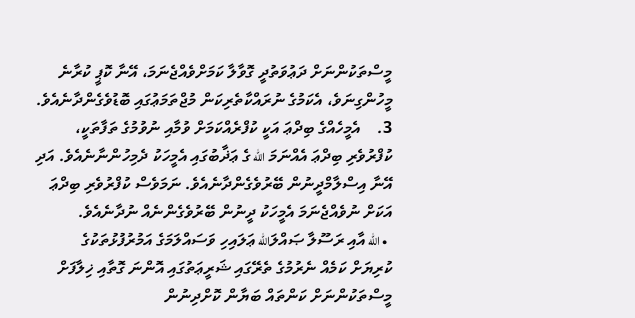މީސްތަކުންނަށް ދަޢުވަތުދީ ގޮވާލާ ކަމަށްވެއްޖެނަމަ، އޭނާ ކޮޕީ ކުރާނެ މީހުންގިނަވެ، އެކަމުގެ ނުރައްކާތެރިކަން މުޖްތަމަޢުގައި ބޮޑުވެގެންދާނެއެވެ.
3.    އެމީހެއްގެ ބިދްޢަ އަކީ ކުފްރެއްކަމަށް ވުމާއި ނުވުމުގެ ތަފާތަކީ، ކުފްރުވެރި ބިދްޢަ އެއްނަމަ الله ގެ ޢަޛާބުގައި އެމީހަކު ދެމިހުންނާނެއެވެ. އަދި އޭނާ އިސްލާމްދީނުން ބޭރުވެގެންދާނެއެވެ. ނަމަވެސް ކުފްރުވެރި ބިދްޢަ އަކަށް ނުވެއްޖެނަމަ އެމީހަކު ދީނުން ބޭރުވެގެންނެއް ނުދާނެއެވެ.
  • الله އާއި ރަސޫލާ ޞައްލަالله ޢަލައިހި ވަސައްލަމަގެ އަމުރުފުޅުތަކުގެ ކުރިޔަށް ކަމެއް ނެރުމުގެ ތެރޭގައި ޝަރީޢަތުގައި އޮންނަ ގޮތާއި ޚިލާފަށް މީސްތަކުންނަށް ކަންތައް ބަޔާން ކޮށްދިނުން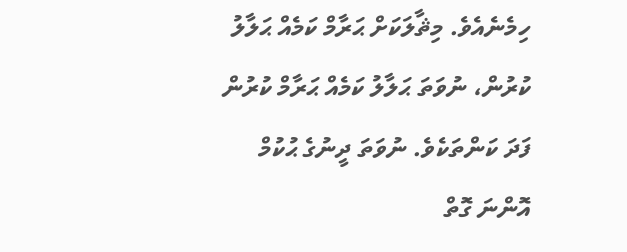ހިމެނެއެވެ. މިޘާލަކަށް ޙަރާމް ކަމެއް ޙަލާލު ކުރުން، ނުވަތަ ޙަލާލު ކަމެއް ޙަރާމް ކުރުން ފަދަ ކަންތަކެވެ. ނުވަތަ ދީނުގެ ޙުކުމް އޮންނަ ގޮތް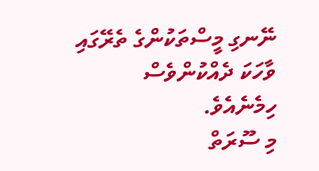ނޭނގި މީސްތަކުންގެ ތެރޭގައި ވާހަކަ ދެއްކުންވެސް ހިމެނެއެވެ.
މި ސޫރަތް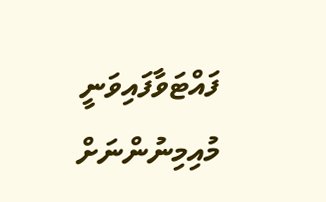ފައްޓަވާފައިވަނީ މުއިމިނުންނަށް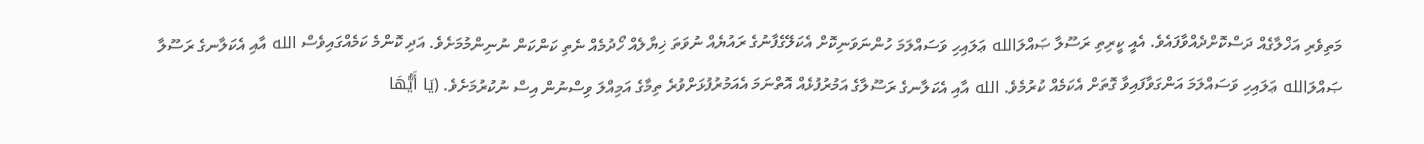މަތިވެރި އަޚްލާގެއް ދަސްކޮށްދެއްވާފައެވެ. އެއީ ކީރިތި ރަސޫލާ ޞައްލަالله ޢަލައިހި ވަސައްލަމަ ހުންނަވަނިކޮށް އެކަލޭގެފާނުގެ ރައުޔެއް ނުވަތަ ޚިޔާލެއް ހޯދުމެއް ނެތި ކަންކަން ނުނިންމުމަށެވެ. އަދި ކޮންމެ ކަމެއްގައިވެސް الله އާއި އެކަލާނގެ ރަސޫލާ ޞައްލަالله ޢަލައިހި ވަސައްލަމަ އަންގަވާފައިވާ ގޮތަށް އެކަމެއް ކުރުމެވެ. الله އާއި އެކަލާނގެ ރަސޫލާގެ އަމުރުފުޅެއް އޮތްނަމަ އެއަމުރުފުޅަށްވުރެ ތިމާގެ އަމިއްލަ ވިސްނުން އިސް ނުކުރުމަށެވެ. (يَا أَيُّهَا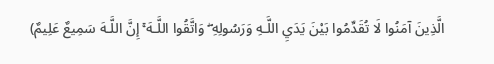الَّذِينَ آمَنُوا لَا تُقَدِّمُوا بَيْنَ يَدَيِ اللَّـهِ وَرَ‌سُولِهِ ۖ وَاتَّقُوا اللَّـهَ ۚ إِنَّ اللَّـهَ سَمِيعٌ عَلِيمٌ)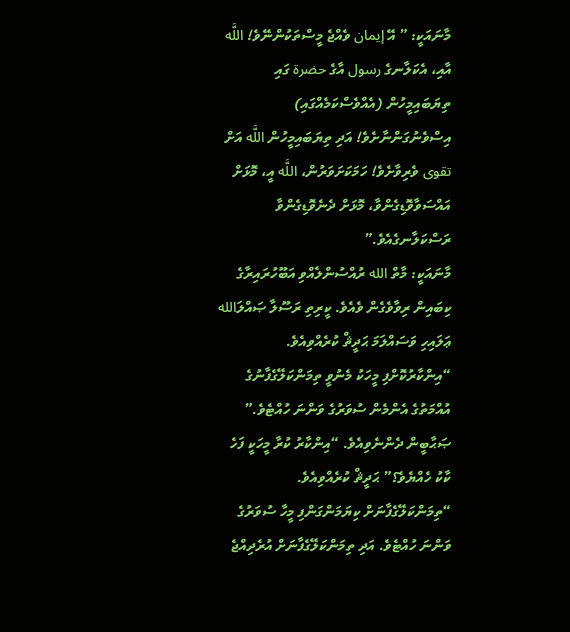މާނައަކީ: ” އޭ إيمان ވެއްޖެ މީސްތަކުންނޭވެ! اللَّه އާއި، އެކަލާނގެ رسول އާގެ حضرة ގައި ތިޔަބައިމީހުން (އެއްވެސްކަމެއްގައި) އިސްވެނުގަންނާށެވެ! އަދި ތިޔަބައިމީހުން اللَّه އަށް تقوى ވެރިވާށެވެ! ހަމަކަށަވަރުން، اللَّه އީ، މޮޅަށް އައްސަވާވޮޑިގެންވާ، މޮޅަށް ދެނެވޮޑިގެންވާ ރަސްކަލާނގެއެވެ.”
މާނައަކީ: މާތް الله ރުއްސުންލެއްވި އަބޫހުރައިރާގެ ކިބައިން ރިވާވެގެން ވެއެވެ. ކީރިތި ރަސޫލާ ޞައްލަالله ޢަލައިހި ވަސައްލަމަ ޙަދީޘް ކުރެއްވިއެވެ. “އިންކާރުކޮށްފި މީހަކު މެނުވީ ތިމަންކަލޭގެފާނުގެ އުއްމަތުގެ އެންމެން ސުވަރުގެ ވަންނަ ހުއްޓެވެ.” ޞަޙާބީން ދެންނެވިއެވެ. “އިންކާރު ކުރާ މީހަކީ ފަހެ ކާކު ހެއްޔެވެ؟” ޙަދީޘް ކުރެއްވިއެވެ. “ތިމަންކަލޭގެފާނަށް ކިޔަމަންގަންފި މީހާ ސުވަރުގެ ވަންނަ ހުއްޓެވެ. އަދި ތިމަންކަލޭގެފާނަށް އުރެދިއްޖެ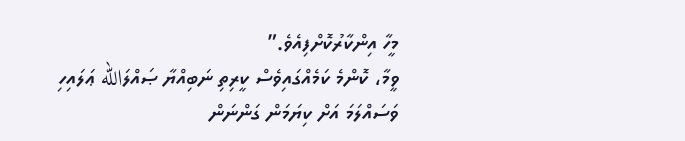މީހާ އިންކާރުކޮށްފިއެވެ.”
ވީމާ، ކޮންމެ ކަމެއްގައިވެސް ކީރިތި ނަބިއްޔާ ޞައްލަالله ޢަލައިހި ވަސައްލަމަ އަށް ކިޔަމަން ގަންނަން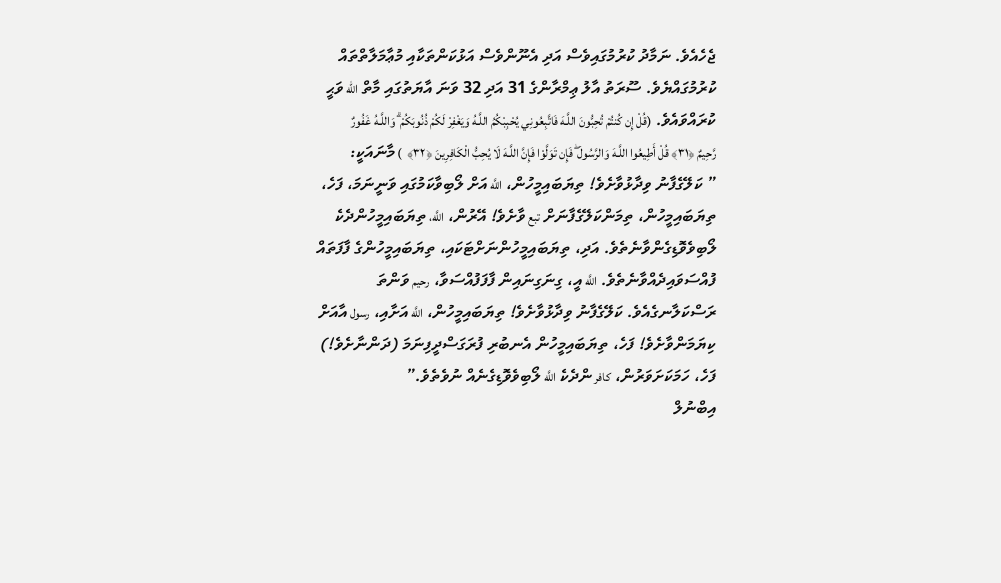ޖެހެއެވެ. ނަމާދު ކުރުމުގައިވެސް އަދި އެނޫންވެސް އަޅުކަންތަކާއި މުޢާމަލާތްތައް ކުރުމުގައްޔެވެ. ސޫރަތު އާލު ޢިމްރާންގެ 31 އަދި 32 ވަނަ އާޔަތުގައި މާތް الله ވަޙީ ކުރައްވައެވެ. (قُلْ إِن كُنتُمْ تُحِبُّونَ اللَّـهَ فَاتَّبِعُونِي يُحْبِبْكُمُ اللَّـهُ وَيَغْفِرْ‌ لَكُمْ ذُنُوبَكُمْ ۗ وَاللَّـهُ غَفُورٌ‌ رَّ‌حِيمٌ ﴿٣١﴾ قُلْ أَطِيعُوا اللَّـهَ وَالرَّ‌سُولَ ۖ فَإِن تَوَلَّوْا فَإِنَّ اللَّـهَ لَا يُحِبُّ الْكَافِرِ‌ينَ ﴿٣٢﴾  ) މާނައަކީ: ” ކަލޭގެފާނު ވިދާޅުވާށެވެ! ތިޔަބައިމީހުން، اللَّه އަށް ލޯބިވާކަމުގައި ވަނީނަމަ، ފަހެ، ތިޔަބައިމީހުން، ތިމަންކަލޭގެފާނަށް تبع ވާށެވެ! އޭރުން، اللَّه، ތިޔަބައިމީހުންދެކެ ލޯބިވެވޮޑިގެންވާނެތެވެ. އަދި، ތިޔަބައިމީހުންނަށްޓަކައި، ތިޔަބައިމީހުންގެ ފާފަތައް ފުއްސަވައިދެއްވާނެތެވެ. اللَّه އީ، ގިނަގިނައިން ފާފަފުއްސަވާ، رحيم ވަންތަ ރަސްކަލާނގެއެވެ. ކަލޭގެފާނު ވިދާޅުވާށެވެ! ތިޔަބައިމީހުން، اللَّه އަށާއި، رسول އާއަށް ކިޔަމަންވާށެވެ! ފަހެ، ތިޔަބައިމީހުން އެނބުރި ފުރަގަސްދީފިނަމަ (ދަންނާށެވެ!) ފަހެ، ހަމަކަށަވަރުން، كافر ންދެކެ اللَّه ލޯބިވެވޮޑިގެނެއް ނުވެތެވެ.”
އިބްނުލް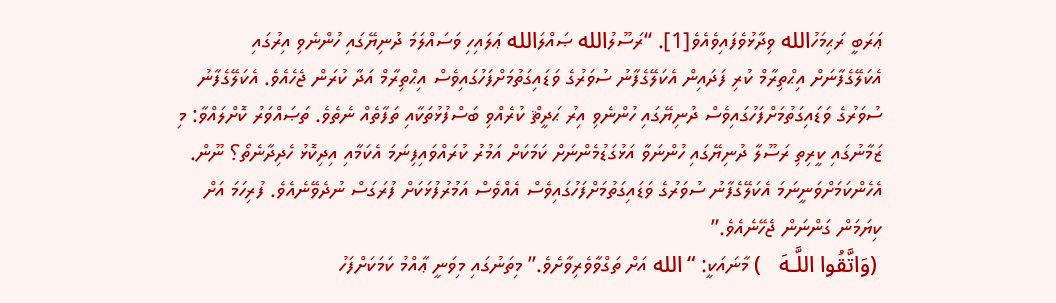ޢަރަބީ ރަޙިމަހުالله ވިދާޅުވެފައިވެއެވެ[1]. “ރަސޫލުالله ޞައްލަالله ޢަލައިހި ވަސައްލަމަ ދުނިޔޭގައި ހުންނެވި އިރުގައި އެކަލޭގެފާނަށް އިޙްތިރާމް ކުރި ފަދައިން އެކަލޭގެފާނު ސުވަރުގެ ވަޑައިގަތުމަށްފަހުގައިވެސް އިޙްތިރާމް އަދާ ކުރަން ޖެހެއެވެ. އެކަލޭގެފާނު ސުވަރުގެ ވަޑައިގަތުމަށްފަހުގައިވެސް ދުނިޔޭގައި ހުންނެވި އިރު ޙަދީޘް ކުރެއްވި ބަސްފުޅުތަކާއި ތަފާތެއް ނެތެވެ. ތަޞައްވަރު ކޮށްލައްވާ: މި ޒަމާނުގައި ކީރިތި ރަސޫލާ ދުނިޔޭގައި ހުންނަވާ އަޅުގަޑުމެންނަށް ކަމަކަށް އަމުރު ކުރައްވައިފިނަމަ އެކަމާއި އިދިކޮޅު ހެދިދާނެތޯ؟ ނޫން. އެހެންކަމަށްވަނީނަމަ އެކަލޭގެފާނު ސުވަރުގެ ވަޑައިގަތުމަށްފަހުގައިވެސް އެއްވެސް އަމުރުފުޅަކަށް ފުރަގަސް ނުދެވޭނެއެވެ. ފުރިހަމަ އަށް ކިޔަމަން ގަންނަން ޖެހޭނެއެވެ.”
 (وَاتَّقُوا اللَّـهَ   ) މާނައަކީ: “الله އަށް ތަގްވާވެރިވާށެވެ.” މިތަނުގައި މިވަނީ ޢާއްމު ކަމަކަށްފަހު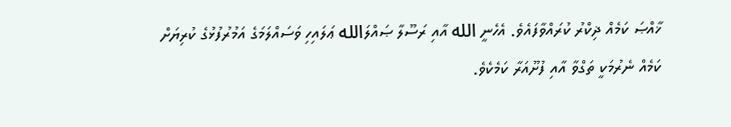ޚާއްޞަ ކަމެއް ޛިކްރު ކުރައްވާފައެވެ. އެހެނީ الله އާއި ރަސޫލާ ޞައްލަالله ޢަލައިހި ވަސައްލަމަގެ އަމުރުފުޅުގެ ކުރިޔަށް ކަމެއް ނެރުމަކީ ތަގްވާ އާއި ފުށޫއަރާ ކަމެކެވެ.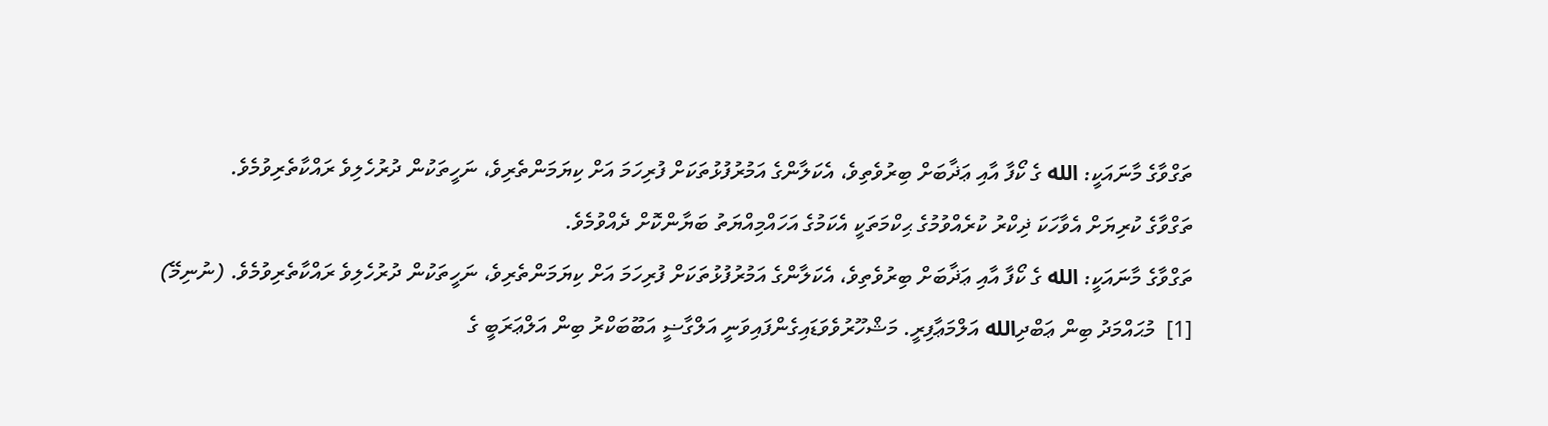ތަގްވާގެ މާނައަކީ: الله ގެ ކޯފާ އާއި ޢަޛާބަށް ބިރުވެތިވެ، އެކަލާންގެ އަމުރުފުޅުތަކަށް ފުރިހަމަ އަށް ކިޔަމަންތެރިވެ، ނަހީތަކުން ދުރުހެލިވެ ރައްކާތެރިވުމެވެ.
ތަގްވާގެ ކުރިޔަށް އެވާހަކަ ޛިކްރު ކުރެއްވުމުގެ ޙިކްމަތަކީ އެކަމުގެ އަހައްމިއްޔަތު ބަޔާންކޮށް ދެއްވުމެވެ.
ތަގްވާގެ މާނައަކީ: الله ގެ ކޯފާ އާއި ޢަޛާބަށް ބިރުވެތިވެ، އެކަލާންގެ އަމުރުފުޅުތަކަށް ފުރިހަމަ އަށް ކިޔަމަންތެރިވެ، ނަހީތަކުން ދުރުހެލިވެ ރައްކާތެރިވުމެވެ. (ނުނިމޭ)
[1]  މުޙައްމަދު ބިން ޢަބްދިالله އަލްމަޢާފިރީ. މަޝްހޫރުވެވަޑައިގެންފައިވަނީ އަލްގާޟީ އަބޫބަކްރު ބިން އަލްޢަރަބީ ގެ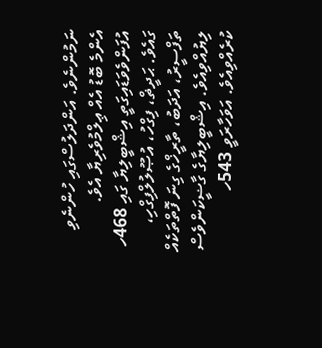ނަމުންނެވެ. އަންދަލުސްގައި ހުންނެވި އެންމެ ބޮޑު އެއް ޢިލްމުވެރިޔާ އެވެ. އުފަންވެވަޑައިގަތީ އިޝްބީލިޔާ ގައި 468ހ ގައެވެ. ޙަދީޡް، ފިގްހު، އުޞޫލުލްފިގްހި، ތަފްސީރު، އަދަބު، ތާރީޚްގެ ގިނަ ފޮތްތަކެއް ލިޔުއްވިއެވެ. އިޝްބީލިޔާގެ ގާޟީކަންވެސް ކުރެއްވިއެވެ. އަވަހާރަވީ 543ހ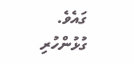ގައެވެ.
ގުޅުންހުރި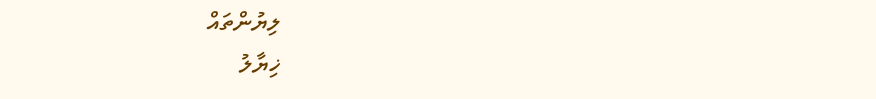ލިޔުންތައް
ޚިޔާލު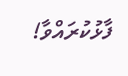ފާޅުކުރައްވާ!